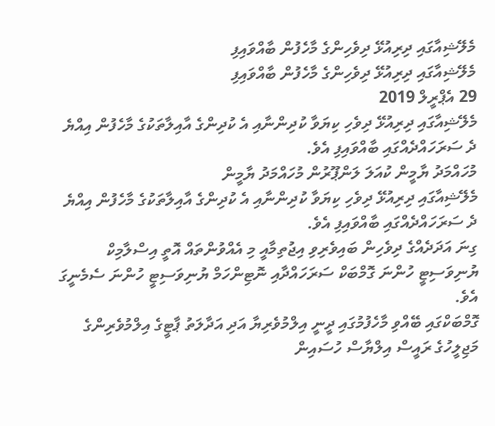މެލޭޝިއާގައި ދިރިއުޅޭ ދިވެހިންގެ މާހެފުން ބާއްވައިފި
މެލޭޝިއާގައި ދިރިއުޅޭ ދިވެހިންގެ މާހެފުން ބާއްވައިފި
29 އެޕްރީލް 2019
މެލޭޝިއާގައި ދިރިއުޅޭ ދިވެހި ކިޔަވާ ކުދިންނާއި އެ ކުދިންގެ އާއިލާތަކުގެ މާހެފުން އިއްޔެ ދެ ސަރަހައްދެއްގައި ބާއްވައިފި އެވެ.
މުހައްމަދު ޔާމީން ކުއަލަ ލަންޕޫރުން މުހައްމަދު ޔާމީން
މެލޭޝިއާގައި ދިރިއުޅޭ ދިވެހި ކިޔަވާ ކުދިންނާއި އެ ކުދިންގެ އާއިލާތަކުގެ މާހެފުން އިއްޔެ ދެ ސަރަހައްދެއްގައި ބާއްވައިފި އެވެ.
ގިނަ އަދަދެއްގެ ދިވެހިން ބައިވެރިވި އިޖުތިމާއީ މި އެއްވުންތައް އޮތީ އިސްލާމިކް ޔުނިވަސިޓީ ހުންނަ ގޮމްބަކް ސަރަހައްދާއި ނޮޓިންހަމް ޔުނިވަސިޓީ ހުންނަ ސެމެނީގަ އެވެ.
ގޮމްބަކްގައި ބޭއްވި މާހެފުމުގައި ދީނީ އިލްމުވެރިޔާ އަދި އަދާލަތު ޕާޓީގެ އިލްމުވެރިންގެ މަޖިލީހުގެ ރައީސް އިލްޔާސް ހުސައިން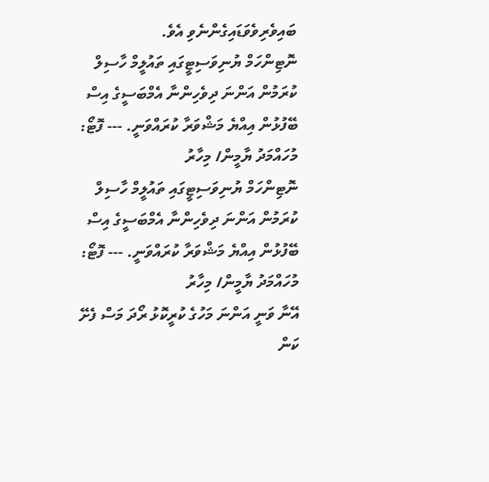ބައިވެރިވެވަޑައިގެންނެވި އެވެ.
ނޮޓިންހަމް ޔުނިވަސިޓީގައި ތައުލީމް ހާސިލް ކުރަމުން އަންނަ ދިވެހިންނާ އެމްބަސީގެ އިސް ބޭފުޅުން އިއްޔެ މަޝްވަރާ ކުރައްވަނީ. --- ފޮޓޯ: މުހައްމަދު ޔާމީން/ މިހާރު
ނޮޓިންހަމް ޔުނިވަސިޓީގައި ތައުލީމް ހާސިލް ކުރަމުން އަންނަ ދިވެހިންނާ އެމްބަސީގެ އިސް ބޭފުޅުން އިއްޔެ މަޝްވަރާ ކުރައްވަނީ. --- ފޮޓޯ: މުހައްމަދު ޔާމީން/ މިހާރު
އޭނާ ވަނީ އަންނަ މަހުގެ ކުރީކޮޅު ރޯދަ މަސް ފެށޭ ކަން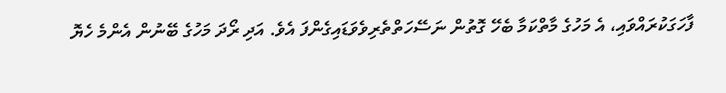ފާހަގަކުރައްވައި، އެ މަހުގެ މާތްކަމާ ބެހޭ ގޮތުން ނަސޭހަތްތެރިވެވަޑައިގެންފަ އެވެ. އަދި ރޯދަ މަހުގެ ބޭނުން އެންމެ ހެޔޮ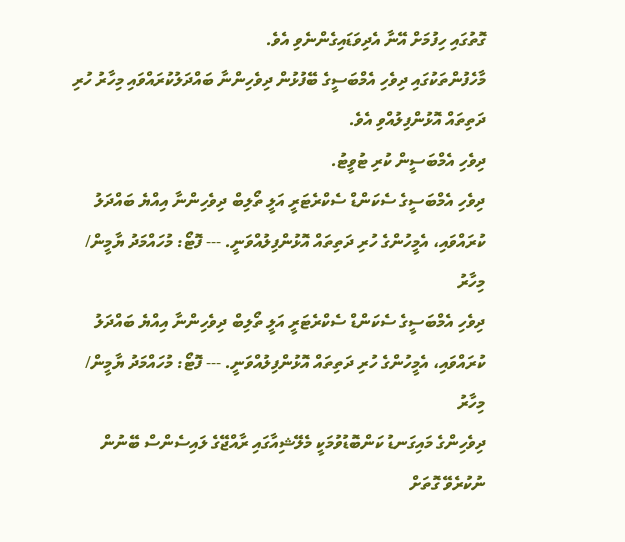ގޮތުގައި ހިފުމަށް އޭނާ އެދިވަޑައިގެންނެވި އެވެ.
މާހެފުންތަކުގައި ދިވެހި އެމްބަސީގެ ބޭފުޅުން ދިވެހިންނާ ބައްދަލުކުރައްވައި މިހާރު ހުރި ދަތިތައް އޮޅުންފިލުއްވި އެވެ.
ދިވެހި އެމްބަސީން ކުރި ޓުވީޓު.
ދިވެހި އެމްބަސީގެ ސެކަންޑް ސެކްރެޓަރީ އަލީ ތޯލިބް ދިވެހިންނާ އިއްޔެ ބައްދަލު ކުރައްވައި، އެމީހުންގެ ހުރި ދަތިތައް އޮޅުންފިލުއްވަނީ. --- ފޮޓޯ: މުހައްމަދު ޔާމީން/ މިހާރު
ދިވެހި އެމްބަސީގެ ސެކަންޑް ސެކްރެޓަރީ އަލީ ތޯލިބް ދިވެހިންނާ އިއްޔެ ބައްދަލު ކުރައްވައި، އެމީހުންގެ ހުރި ދަތިތައް އޮޅުންފިލުއްވަނީ. --- ފޮޓޯ: މުހައްމަދު ޔާމީން/ މިހާރު
ދިވެހިންގެ މައިގަނޑު ކަންބޮޑުވުމަކީ މެލޭޝިއާގައި ރާއްޖޭގެ ލައިސެންސް ބޭނުން ނުކުރެވޭ ގޮތަށް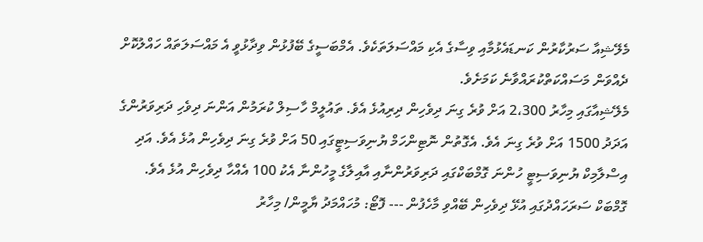މެލޭޝިއާ ސަރުކާރުން ކަނޑައެޅުމާއި ވިސާގެ އެކި މައްސަލަތަކެވެ. އެމްބަސީގެ ބޭފުޅުން ވިދާޅުވީ އެ މައްސަލަތައް ހައްލުކޮށް ދެއްވަން މަސައްކަތްކުރައްވާނެ ކަމަށެވެ.
މެލޭޝިއާގައި މިހާރު 2،300 އަށް ވުރެ ގިނަ ދިވެހިން ދިރިއުޅެ އެވެ. ތައުލީމް ހާސިލް ކުރަމުން އަންނަ ދިވެހި ދަރިވަރުންގެ އަދަދު 1500 އަށް ވުރެ ގިނަ އެވެ. އެގޮތުން ނޮޓިންހަމް ޔުނިވަސިޓީގައި 50 އަށް ވުރެ ގިނަ ދިވެހިން އުޅެ އެވެ. އަދި އިސްލާމިކް ޔުނިވަސިޓީ ހުންނަ ގޮމްބަކްގައި ދަރިވަރުންނާއި އާއިލާގެ މީހުންނާ އެކު 100 އެއްހާ ދިވެހިން އުޅެ އެވެ.
ގޮމްބަކް ސަރަހައްދުގައި އުޅޭ ދިވެހިން ބޭއްވި މާހެފުން --- ފޮޓޯ: މުހައްމަދު ޔާމީން/ މިހާރު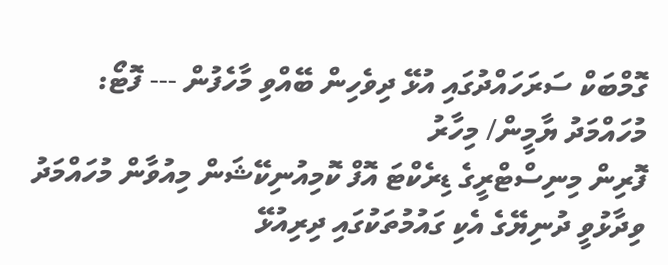ގޮމްބަކް ސަރަހައްދުގައި އުޅޭ ދިވެހިން ބޭއްވި މާހެފުން --- ފޮޓޯ: މުހައްމަދު ޔާމީން/ މިހާރު
ފޮރިން މިނިސްޓްރީގެ ޑިރެކްޓަ އޮފް ކޮމިއުނިކޭޝަން މިއުވާން މުހައްމަދު ވިދާޅުވީ ދުނިޔޭގެ އެކި ގައުމުތަކުގައި ދިރިއުޅޭ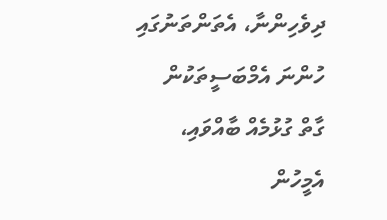ދިވެހިންނާ، އެތަންތަނުގައި ހުންނަ އެމްބަސީތަކުން ގާތް ގުޅުމެއް ބާއްވައި، އެމީހުން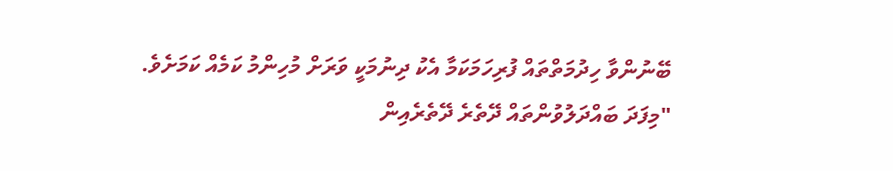ބޭނުންވާ ހިދުމަތްތައް ފުރިހަމަކަމާ އެކު ދިނުމަކީ ވަރަށް މުހިންމު ކަމެއް ކަމަށެވެ.
"މިފަދަ ބައްދަލުވުންތައް ދޭތެރެ ދޭތެރެއިން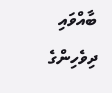ބާއްވައި ދިވެހިންގެ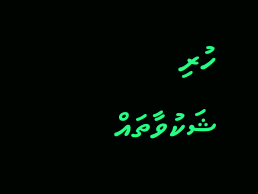ހުރި ޝަކުވާތައް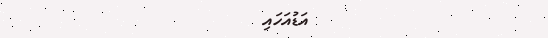އަޑުއަހައި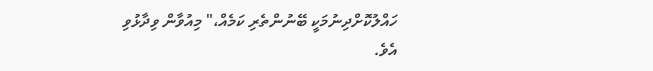ހައްލުކޮށްދިނުމަކީ ބޭނުންތެރި ކަމެއް،" މިއުވާން ވިދާޅުވި އެވެ.